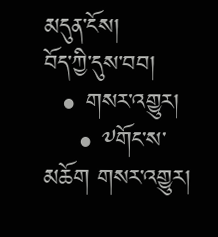མདུན་ངོས།
བོད་ཀྱི་དུས་བབ།
  • གསར་འགྱུར།
    • ༸གོང་ས་མཆོག གསར་འགྱུར།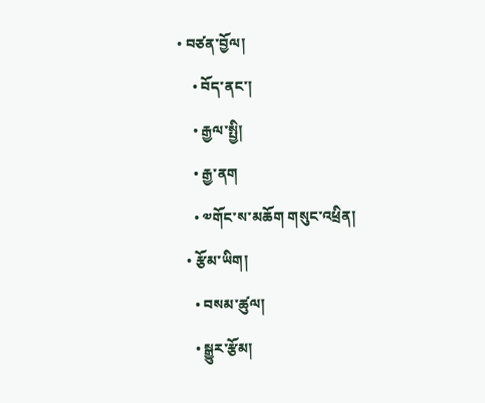• བཙན་བྱོལ།
    • བོད་ནང་།
    • རྒྱལ་སྤྱི།
    • རྒྱ་ནག
    • ༧གོང་ས་མཆོག གསུང་འཕྲིན།
  • རྩོམ་ཡིག།
    • བསམ་ཚུལ།
    • སྒྱུར་རྩོམ།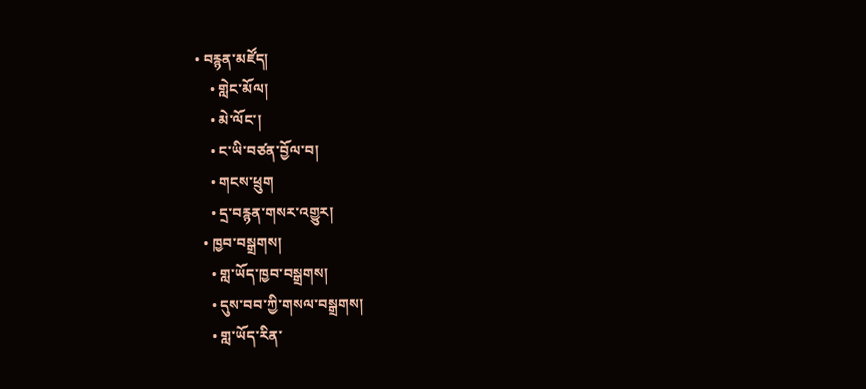• བརྙན་མཛོད།
    • གླེང་མོལ།
    • མེ་ལོང་།
    • ང་ཡི་བཙན་བྱོལ་བ།
    • གངས་ཕྲུག
    • དྲ་བརྙན་གསར་འགྱུར།
  • ཁྱབ་བསྒྲགས།
    • གླ་ཡོད་ཁྱབ་བསྒྲགས།
    • དུས་བབ་ཀྱི་གསལ་བསྒྲགས།
    • གླ་ཡོད་རིན་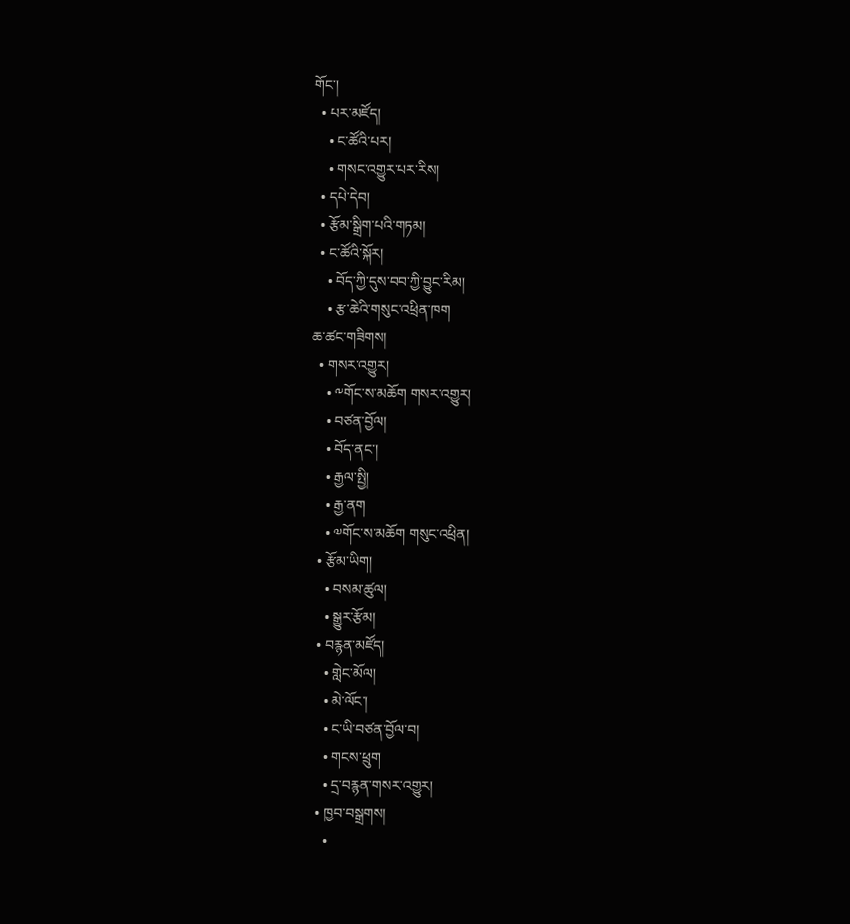གོང་།
  • པར་མཛོད།
    • ང་ཚོའི་པར།
    • གསང་འགྱུར་པར་རིས།
  • དཔེ་དེབ།
  • རྩོམ་སྒྲིག་པའི་གཏམ།
  • ང་ཚོའི་སྐོར།
    • བོད་ཀྱི་དུས་བབ་ཀྱི་བྱུང་རིམ།
    • རྩ་ཆེའི་གསུང་འཕྲིན་ཁག
ཆ་ཚང་གཟིགས།
  • གསར་འགྱུར།
    • ༸གོང་ས་མཆོག གསར་འགྱུར།
    • བཙན་བྱོལ།
    • བོད་ནང་།
    • རྒྱལ་སྤྱི།
    • རྒྱ་ནག
    • ༧གོང་ས་མཆོག གསུང་འཕྲིན།
  • རྩོམ་ཡིག།
    • བསམ་ཚུལ།
    • སྒྱུར་རྩོམ།
  • བརྙན་མཛོད།
    • གླེང་མོལ།
    • མེ་ལོང་།
    • ང་ཡི་བཙན་བྱོལ་བ།
    • གངས་ཕྲུག
    • དྲ་བརྙན་གསར་འགྱུར།
  • ཁྱབ་བསྒྲགས།
    •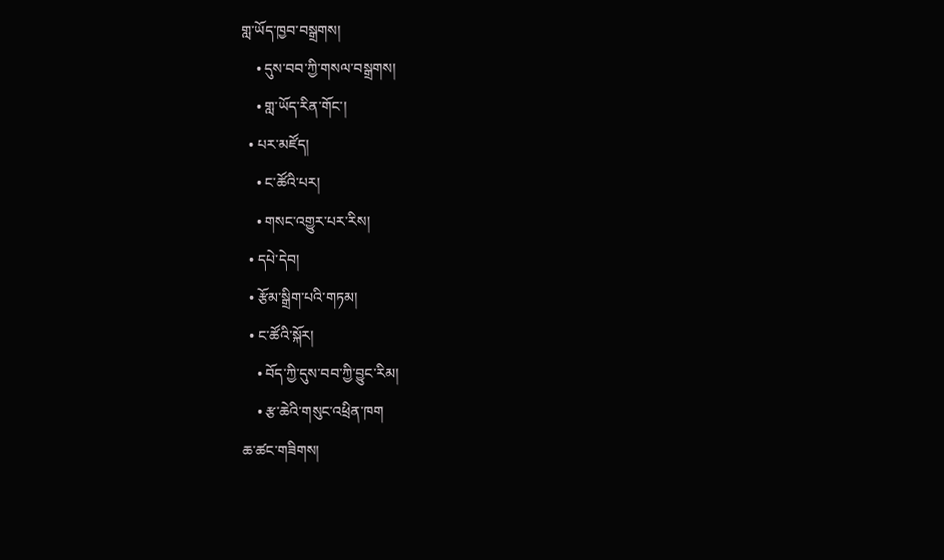གླ་ཡོད་ཁྱབ་བསྒྲགས།
    • དུས་བབ་ཀྱི་གསལ་བསྒྲགས།
    • གླ་ཡོད་རིན་གོང་།
  • པར་མཛོད།
    • ང་ཚོའི་པར།
    • གསང་འགྱུར་པར་རིས།
  • དཔེ་དེབ།
  • རྩོམ་སྒྲིག་པའི་གཏམ།
  • ང་ཚོའི་སྐོར།
    • བོད་ཀྱི་དུས་བབ་ཀྱི་བྱུང་རིམ།
    • རྩ་ཆེའི་གསུང་འཕྲིན་ཁག
ཆ་ཚང་གཟིགས།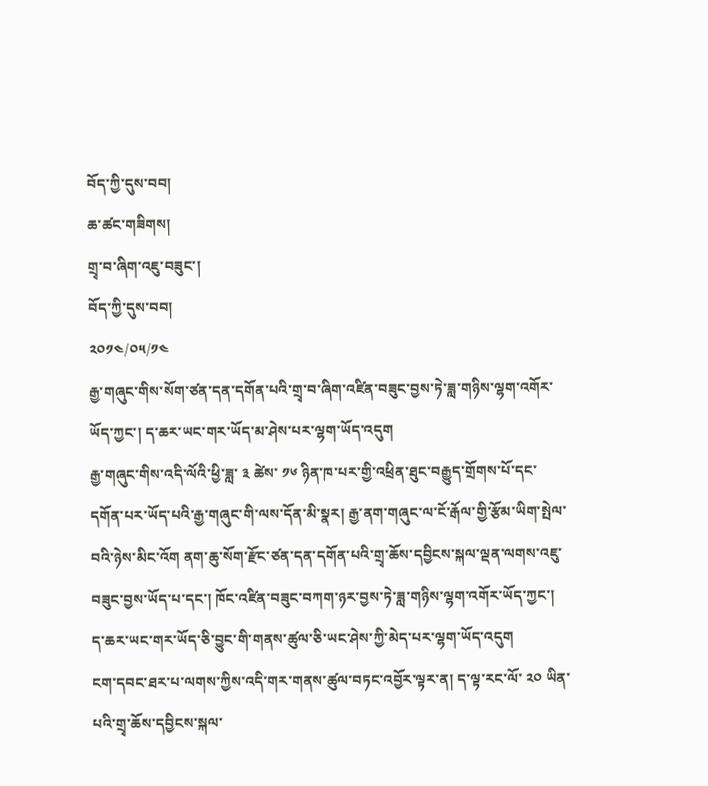བོད་ཀྱི་དུས་བབ།
ཆ་ཚང་གཟིགས།
གྲྭ་བ་ཞིག་འཇུ་བཟུང་།
བོད་ཀྱི་དུས་བབ།
༢༠༡༤/༠༥/༡༤
རྒྱ་གཞུང་གིས་སོག་ཙན་དན་དགོན་པའི་གྲྭ་བ་ཞིག་འཛིན་བཟུང་བྱས་ཏེ་ཟླ་གཉིས་ལྷག་འགོར་ཡོད་ཀྱང་། ད་ཆར་ཡང་གར་ཡོད་མ་ཤེས་པར་ལྷག་ཡོད་འདུག
རྒྱ་གཞུང་གིས་འདི་ལོའི་ཕྱི་ཟླ་ ༣ ཚེས་ ༡༦ ཉིན་ཁ་པར་གྱི་འཕྲིན་ཐུང་བརྒྱུད་གྲོགས་པོ་དང་དགོན་པར་ཡོད་པའི་རྒྱ་གཞུང་གི་ལས་དོན་མི་སྣར། རྒྱ་ནག་གཞུང་ལ་ངོ་རྒོལ་གྱི་རྩོམ་ཡིག་སྤེལ་བའི་ཉེས་མིང་འོག ནག་ཆུ་སོག་རྫོང་ཙན་དན་དགོན་པའི་གྲྭ་ཆོས་དབྱིངས་སྐལ་ལྡན་ལགས་འཇུ་བཟུང་བྱས་ཡོད་པ་དང་། ཁོང་འཛིན་བཟུང་བཀག་ཉར་བྱས་ཏེ་ཟླ་གཉིས་ལྷག་འགོར་ཡོད་ཀྱང་། ད་ཆར་ཡང་གར་ཡོད་ཅི་བྱུང་གི་གནས་ཚུལ་ཅི་ཡང་ཤེས་ཀྱི་མེད་པར་ལྷག་ཡོད་འདུག
ངག་དབང་ཐར་པ་ལགས་ཀྱིས་འདི་གར་གནས་ཚུལ་བཏང་འབྱོར་ལྟར་ན། ད་ལྟ་རང་ལོ་ ༢༠ ཡིན་པའི་གྲྭ་ཆོས་དབྱིངས་སྐལ་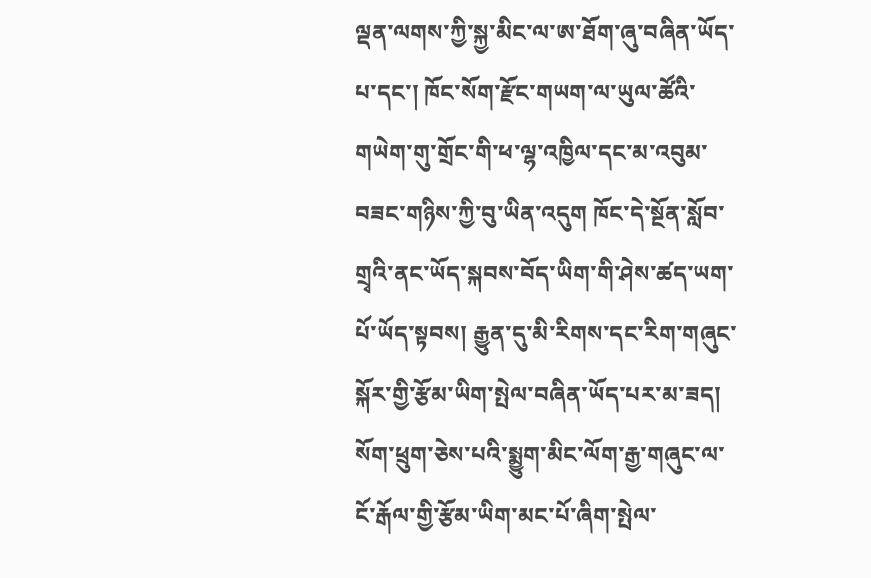ལྡན་ལགས་ཀྱི་སྐྱ་མིང་ལ་ཨ་ཐོག་ཞུ་བཞིན་ཡོད་པ་དང་། ཁོང་སོག་རྫོང་གཡག་ལ་ཡུལ་ཚོའི་གཡེག་གུ་གྲོང་གི་ཕ་ལྷ་འཁྱིལ་དང་མ་འབུམ་བཟང་གཉིས་ཀྱི་བུ་ཡིན་འདུག ཁོང་དེ་སྔོན་སློབ་གྲྭའི་ནང་ཡོད་སྐབས་བོད་ཡིག་གི་ཤེས་ཚད་ཡག་པོ་ཡོད་སྟབས། རྒྱུན་དུ་མི་རིགས་དང་རིག་གཞུང་སྐོར་གྱི་རྩོམ་ཡིག་སྤེལ་བཞིན་ཡོད་པར་མ་ཟད། སོག་ཕྲུག་ཅེས་པའི་སྨྱུག་མིང་ལོག་རྒྱ་གཞུང་ལ་ངོ་རྒོལ་གྱི་རྩོམ་ཡིག་མང་པོ་ཞིག་སྤེལ་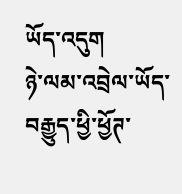ཡོད་འདུག
ཉེ་ལམ་འབྲེལ་ཡོད་བརྒྱུད་ཕྱི་ཕྱོཊ་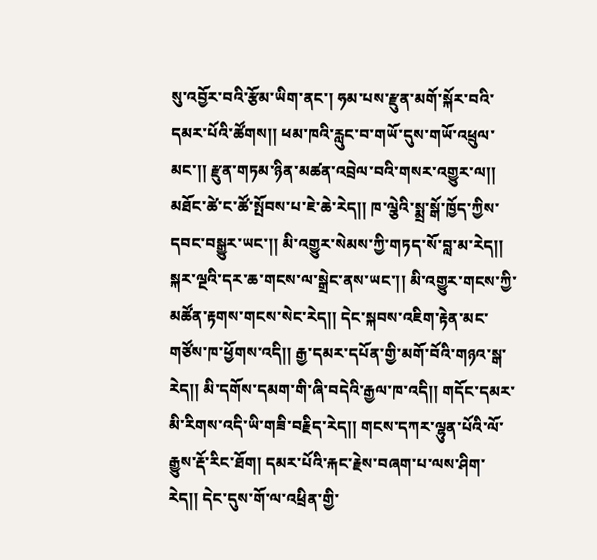སུ་འབྱོར་བའི་རྩོམ་ཡིག་ནང་། ཧམ་པས་རྫུན་མགོ་སྐོར་བའི་དམར་པོའི་ཚོགས།། ཕམ་ཁའི་རླུང་བ་གཡོ་དུས་གཡོ་འཕྲུལ་མང་།། རྫུན་གཏམ་ཉིན་མཚན་འབྲེལ་བའི་གསར་འགྱུར་ལ།། མཐོང་ཚེ་ང་ཚོ་སྤོབས་པ་ཇེ་ཆེ་རེད།། ཁ་ལྕེའི་སྨྲ་སྒོ་ཁྱོད་ཀྱིས་དབང་བསྒྱུར་ཡང་།། མི་འགྱུར་སེམས་ཀྱི་གཏད་སོ་བླ་མ་རེད།། སྐར་ལྔའི་དར་ཆ་གངས་ལ་སྒྲེང་ནས་ཡང་།། མི་འགྱུར་གངས་ཀྱི་མཚོན་རྟགས་གངས་སེང་རེད།། དེང་སྐབས་འཇིག་རྟེན་མང་གཙོས་ཁ་ཕྱོགས་འདི།། རྒྱ་དམར་དཔོན་གྱི་མགོ་བོའི་གཉའ་སྒ་རེད།། མི་དགོས་དམག་གི་ཞི་བདེའི་རྒྱལ་ཁ་འདི།། གདོང་དམར་མི་རིགས་འདི་ཡི་གཟི་བརྗིད་རེད།། གངས་དཀར་ལྷུན་པོའི་ལོ་རྒྱུས་རྡོ་རིང་ཐོག། དམར་པོའི་རྐང་རྗེས་བཞག་པ་ལས་ཤིག་རེད།། དེང་དུས་གོ་ལ་འཕྲིན་གྱི་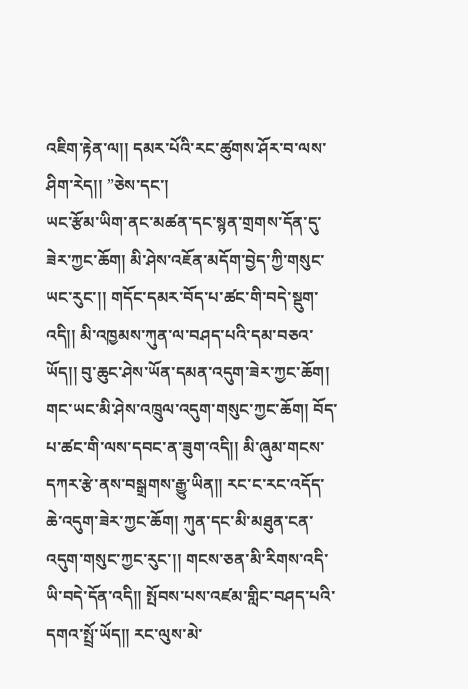འཇིག་རྟེན་ལ།། དམར་པོའི་རང་ཚུགས་ཤོར་བ་ལས་ཤིག་རེད།། ”ཅེས་དང་།
ཡང་རྩོམ་ཡིག་ནང་མཚན་དང་སྙན་གྲགས་དོན་དུ་ཟེར་ཀྱང་ཆོག། མི་ཤེས་འཇོན་མདོག་བྱེད་ཀྱི་གསུང་ཡང་རུང་།། གདོང་དམར་བོད་པ་ཚང་གི་བདེ་སྡུག་འདི།། མི་འཁྱམས་ཀུན་ལ་བཤད་པའི་དམ་བཅའ་ཡོད།། བུ་ཆུང་ཤེས་ཡོན་དམན་འདུག་ཟེར་ཀྱང་ཆོག། གང་ཡང་མི་ཤེས་འཁྲུལ་འདུག་གསུང་ཀྱང་ཆོག། བོད་པ་ཚང་གི་ལས་དབང་ན་ཟུག་འདི།། མི་ཞུམ་གངས་དཀར་རྩེ་ནས་བསྒྲགས་རྒྱུ་ཡིན།། རང་ང་རང་འདོད་ཆེ་འདུག་ཟེར་ཀྱང་ཆོག། ཀུན་དང་མི་མཐུན་ངན་འདུག་གསུང་ཀྱང་རུང་།། གངས་ཅན་མི་རིགས་འདི་ཡི་བདེ་དོན་འདི།། སྤོབས་པས་འཛམ་གླིང་བཤད་པའི་དགའ་སྤྲོ་ཡོད།། རང་ལུས་མེ་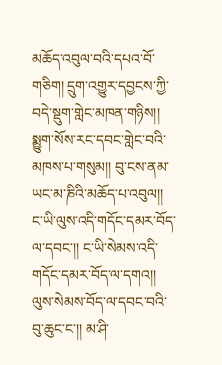མཆོད་འབུལ་བའི་དཔའ་བོ་གཅིག། དྲུག་འགྱུར་དབྱངས་ཀྱི་བདེ་སྡུག་གླེང་མཁན་གཉིས།། སྨྱུག་སོས་རང་དབང་གླེང་བའི་མཁས་པ་གསུམ།། བུ་ངས་ནམ་ཡང་མ་ཎིའི་མཆོད་པ་འབུལ།། ང་ཡི་ལུས་འདི་གདོང་དམར་བོད་ལ་དབང་།། ང་ཡི་སེམས་འདི་གདོང་དམར་བོད་ལ་དགའ།། ལུས་སེམས་བོད་ལ་དབང་བའི་བུ་ཆུང་ང་།། མ་ཤི་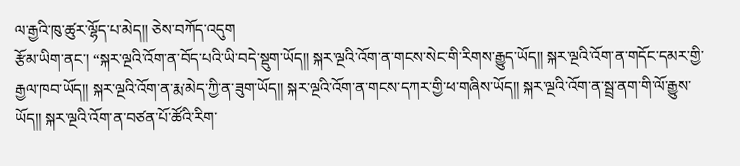ལ་རྒྱའི་ཁུ་ཚུར་ལྷོད་པ་མེད།། ཅེས་བཀོད་འདུག
རྩོམ་ཡིག་ནང་། “སྐར་ལྔའི་འོག་ན་བོད་པའི་ཡི་བདེ་སྡུག་ཡོད།། སྐར་ལྔའི་འོག་ན་གངས་སེང་གི་རིགས་རྒྱུད་ཡོད།། སྐར་ལྔའི་འོག་ན་གདོང་དམར་གྱི་རྒྱལ་ཁབ་ཡོད།། སྐར་ལྔའི་འོག་ན་རྨ་མེད་ཀྱི་ན་ཟུག་ཡོད།། སྐར་ལྔའི་འོག་ན་གངས་དཀར་གྱི་ཕ་གཞིས་ཡོད།། སྐར་ལྔའི་འོག་ན་སྦྲ་ནག་གི་ལོ་རྒྱུས་ཡོད།། སྐར་ལྔའི་འོག་ན་བཙན་པོ་ཚོའི་རིག་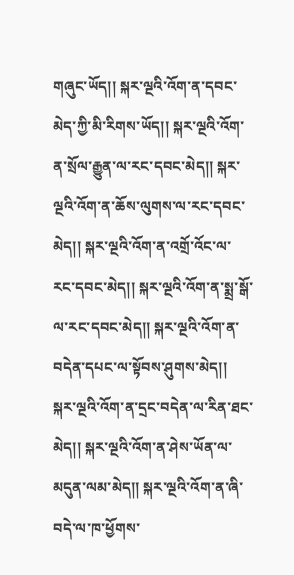གཞུང་ཡོད།། སྐར་ལྔའི་འོག་ན་དབང་མེད་ཀྱི་མི་རིགས་ཡོད།། སྐར་ལྔའི་འོག་ན་སྲོལ་རྒྱུན་ལ་རང་དབང་མེད།། སྐར་ལྔའི་འོག་ན་ཆོས་ལུགས་ལ་རང་དབང་མེད།། སྐར་ལྔའི་འོག་ན་འགྲོ་འོང་ལ་རང་དབང་མེད།། སྐར་ལྔའི་འོག་ན་སྨྲ་སྒོ་ལ་རང་དབང་མེད།། སྐར་ལྔའི་འོག་ན་བདེན་དཔང་ལ་སྟོབས་ཤུགས་མེད།། སྐར་ལྔའི་འོག་ན་དྲང་བདེན་ལ་རིན་ཐང་མེད།། སྐར་ལྔའི་འོག་ན་ཤེས་ཡོན་ལ་མདུན་ལམ་མེད།། སྐར་ལྔའི་འོག་ན་ཞི་བདེ་ལ་ཁ་ཕྱོགས་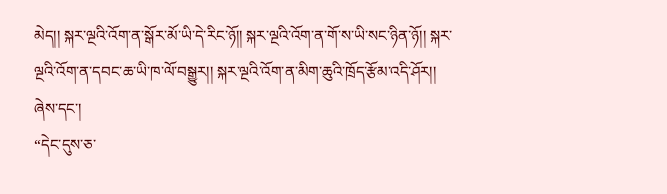མེད།། སྐར་ལྔའི་འོག་ན་སྒོར་མོ་ཡི་དེ་རིང་ཉོ།། སྐར་ལྔའི་འོག་ན་གོ་ས་ཡི་སང་ཉིན་ཉོ།། སྐར་ལྔའི་འོག་ན་དབང་ཆ་ཡི་ཁ་ལོ་བསྒྱུར།། སྐར་ལྔའི་འོག་ན་མིག་ཆུའི་ཁྲོད་རྩོམ་འདི་ཤོར།། ཞེས་དང་།
“དེང་དུས་ཅ་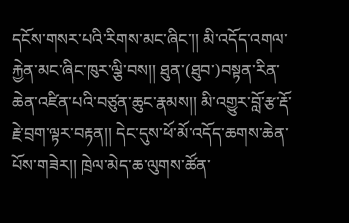དངོས་གསར་པའི་རིགས་མང་ཞིང་།། མི་འདོད་འགལ་རྐྱེན་མང་ཞིང་ཁུར་ལྕི་བས།། ཐུན་(ཐུབ་)བསྟན་རིན་ཆེན་འཛིན་པའི་བཙུན་ཆུང་རྣམས།། མི་འགྱུར་བློ་རྩ་རྡོ་རྗེ་བྲག་ལྟར་བརྟན།། དེང་དུས་ཕོ་མོ་འདོད་ཆགས་ཆེན་པོས་གཟེར།། ཁྲེལ་མེད་ཆ་ལུགས་ཚོན་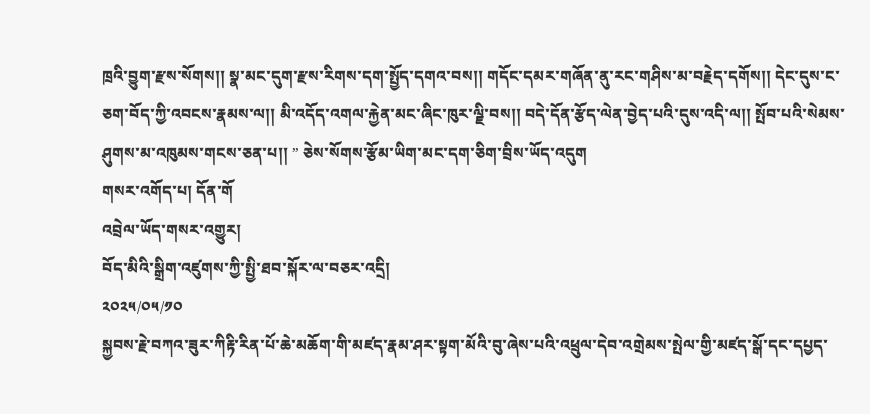ཁྲའི་བྱུག་རྫས་སོགས།། སྣ་མང་དུག་རྫས་རིགས་དག་སྤྱོད་དགའ་བས།། གདོང་དམར་གཞོན་ནུ་རང་གཤིས་མ་བརྗེད་དགོས།། དེང་དུས་ང་ཅག་བོད་ཀྱི་འབངས་རྣམས་ལ།། མི་འདོད་འགལ་རྐྱེན་མང་ཞིང་ཁུར་ལྗི་བས།། བདེ་དོན་རྩོད་ལེན་བྱེད་པའི་དུས་འདི་ལ།། སྤོབ་པའི་སེམས་ཤུགས་མ་འཁུམས་གངས་ཅན་པ།། ” ཅེས་སོགས་རྩོམ་ཡིག་མང་དག་ཅིག་བྲིས་ཡོད་འདུག
གསར་འགོད་པ། དོན་གོ
འབྲེལ་ཡོད་གསར་འགྱུར།
བོད་མིའི་སྒྲིག་འཛུགས་ཀྱི་སྤྱི་ཐབ་སྐོར་ལ་བཅར་འདྲི།
༢༠༢༥/༠༥/༡༠
སྐྱབས་རྗེ་བཀའ་ཟུར་ཀིརྟི་རིན་པོ་ཆེ་མཆོག་གི་མཛད་རྣམ་ཤར་སྟག་མོའི་བུ་ཞེས་པའི་འཕྲུལ་དེབ་འགྲེམས་སྤེལ་གྱི་མཛད་སྒོ་དང་དཔྱད་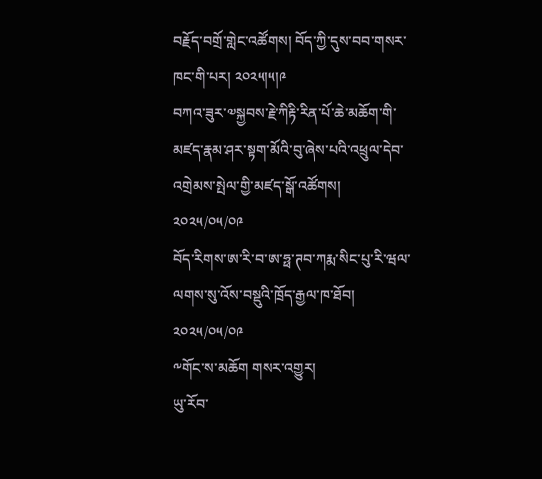བརྗོད་བགྲོ་གླེང་འཚོགས། བོད་ཀྱི་དུས་བབ་གསར་ཁང་གི་པར། ༢༠༢༥།༥།༩
བཀའ་ཟུར་༧སྐྱབས་རྗེ་ཀིརྟི་རིན་པོ་ཆེ་མཆོག་གི་མཛད་རྣམ་ཤར་སྟག་མོའི་བུ་ཞེས་པའི་འཕྲུལ་དེབ་འགྲེམས་སྤེལ་གྱི་མཛད་སྒོ་འཚོགས།
༢༠༢༥/༠༥/༠༩
བོད་རིགས་ཨ་རི་བ་ཨ་ཧྥ་ཊབ་ཀརྨ་སིང་པུ་རི་ཝལ་ལགས་སུ་འོས་བསྡུའི་ཁྲོད་རྒྱལ་ཁ་ཐོབ།
༢༠༢༥/༠༥/༠༩
༸གོང་ས་མཆོག གསར་འགྱུར།
ཡུ་རོབ་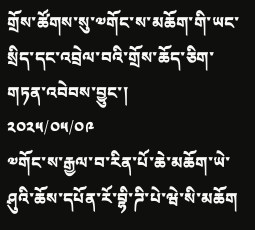གྲོས་ཚོགས་སུ་༧གོང་ས་མཆོག་གི་ཡང་སྲིད་དང་འབྲེལ་བའི་གྲོས་ཆོད་ཅིག་གཏན་འབེབས་བྱུང་།
༢༠༢༥/༠༥/༠༩
༧གོང་ས་རྒྱལ་བ་རིན་པོ་ཆེ་མཆོག་ཡེ་ཤུའི་ཆོས་དཔོན་རོ་བྷི་ཌི་པེ་ཝེ་སི་མཆོག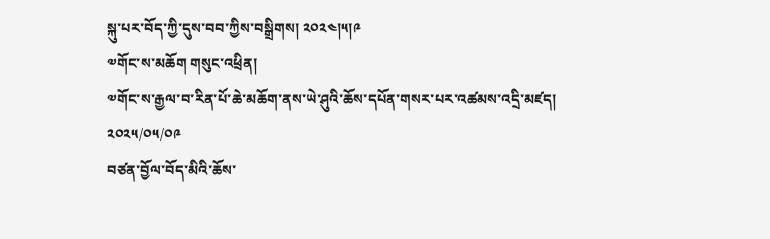སྐུ་པར་བོད་ཀྱི་དུས་བབ་ཀྱིས་བསྒྲིགས། ༢༠༢༤།༥།༩
༧གོང་ས་མཆོག གསུང་འཕྲིན།
༧གོང་ས་རྒྱལ་བ་རིན་པོ་ཆེ་མཆོག་ནས་ཡེ་ཤུའི་ཆོས་དཔོན་གསར་པར་འཚམས་འདྲི་མཛད།
༢༠༢༥/༠༥/༠༩
བཙན་བྱོལ་བོད་མིའི་ཆོས་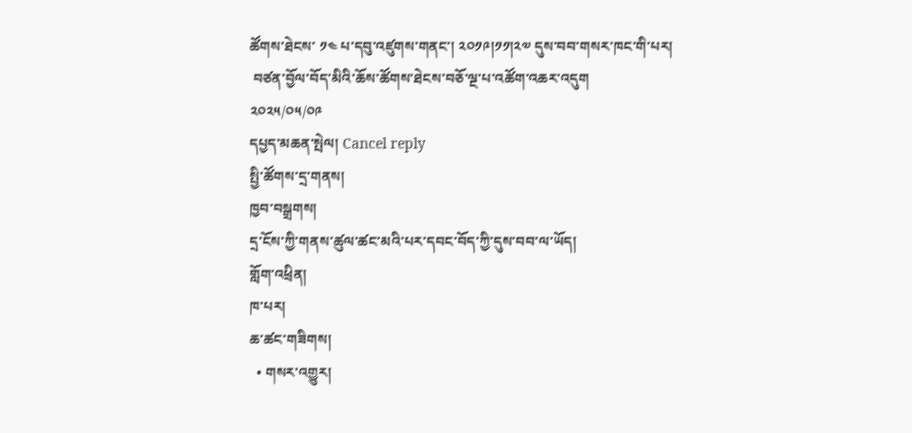ཚོགས་ཐེངས་ ༡༤ པ་དབུ་འཛུགས་གནང་། ༢༠༡༩།༡༡།༢༧ དུས་བབ་གསར་ཁང་གི་པར།
 བཙན་བྱོལ་བོད་མིའི་ཆོས་ཚོགས་ཐེངས་བཅོ་ལྔ་པ་འཚོག་འཆར་འདུག
༢༠༢༥/༠༥/༠༩
དཔྱད་མཆན་སྤེལ། Cancel reply
སྤྱི་ཚོགས་དྲ་གནས།
ཁྱབ་བསྒྲགས།
དྲ་ངོས་ཀྱི་གནས་ཚུལ་ཚང་མའི་པར་དབང་བོད་ཀྱི་དུས་བབ་ལ་ཡོད།
གློག་འཕྲིན།
ཁ་པར།
ཆ་ཚང་གཟིགས།
  • གསར་འགྱུར།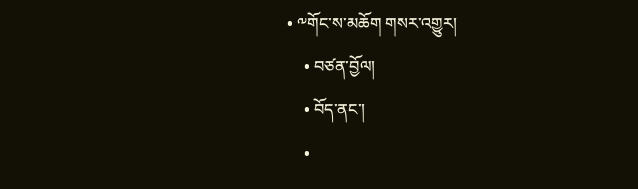• ༸གོང་ས་མཆོག གསར་འགྱུར།
    • བཙན་བྱོལ།
    • བོད་ནང་།
    •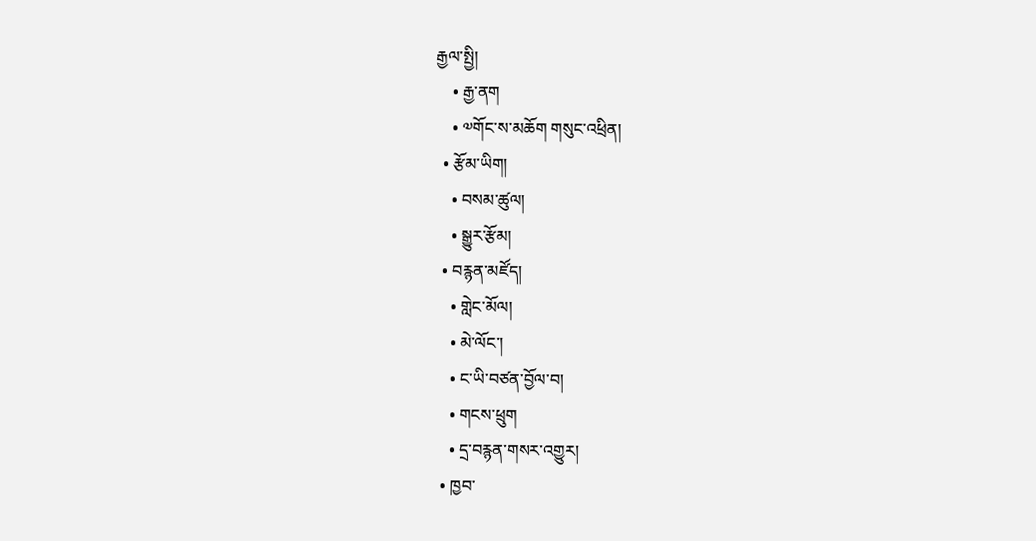རྒྱལ་སྤྱི།
    • རྒྱ་ནག
    • ༧གོང་ས་མཆོག གསུང་འཕྲིན།
  • རྩོམ་ཡིག།
    • བསམ་ཚུལ།
    • སྒྱུར་རྩོམ།
  • བརྙན་མཛོད།
    • གླེང་མོལ།
    • མེ་ལོང་།
    • ང་ཡི་བཙན་བྱོལ་བ།
    • གངས་ཕྲུག
    • དྲ་བརྙན་གསར་འགྱུར།
  • ཁྱབ་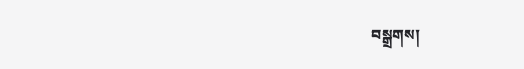བསྒྲགས།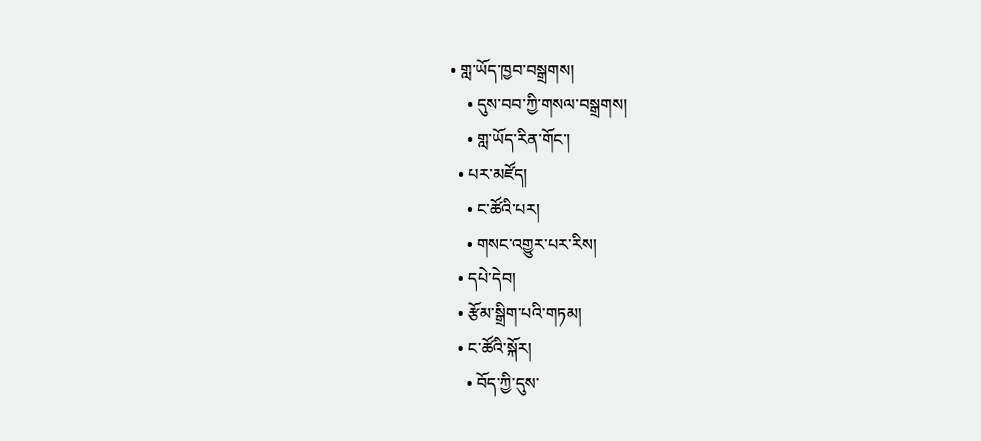• གླ་ཡོད་ཁྱབ་བསྒྲགས།
    • དུས་བབ་ཀྱི་གསལ་བསྒྲགས།
    • གླ་ཡོད་རིན་གོང་།
  • པར་མཛོད།
    • ང་ཚོའི་པར།
    • གསང་འགྱུར་པར་རིས།
  • དཔེ་དེབ།
  • རྩོམ་སྒྲིག་པའི་གཏམ།
  • ང་ཚོའི་སྐོར།
    • བོད་ཀྱི་དུས་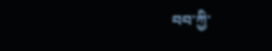བབ་ཀྱི་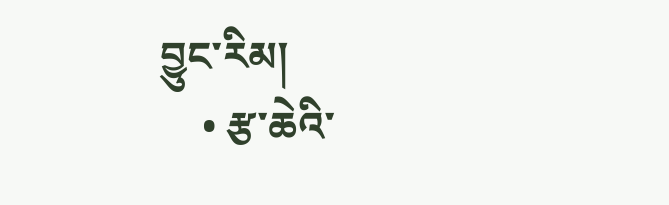བྱུང་རིམ།
    • རྩ་ཆེའི་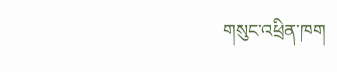གསུང་འཕྲིན་ཁག